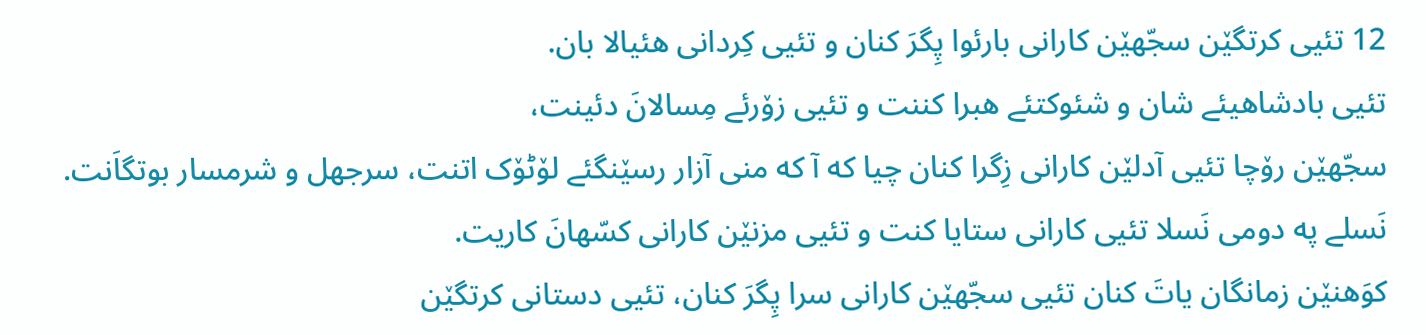12 تئیی کرتگێن سجّهێن کارانی بارئوا پِگرَ کنان و تئیی کِردانی هئیالا بان.
تئیی بادشاهیئے شان و شئوکتئے هبرا کننت و تئیی زۆرئے مِسالانَ دئینت،
سجّهێن رۆچا تئیی آدلێن کارانی زِگرا کنان چیا که آ که منی آزار رسێنگئے لۆٹۆک اتنت، سرجهل و شرمسار بوتگاَنت.
نَسلے په دومی نَسلا تئیی کارانی ستایا کنت و تئیی مزنێن کارانی کسّهانَ کاریت.
کوَهنێن زمانگان یاتَ کنان تئیی سجّهێن کارانی سرا پِگرَ کنان، تئیی دستانی کرتگێن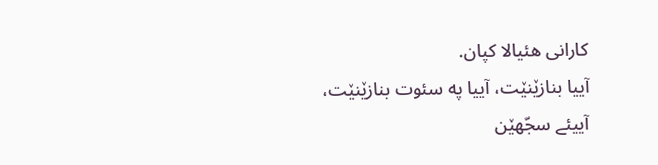کارانی هئیالا کپان.
آییا بنازێنێت، آییا په سئوت بنازێنێت، آییئے سجّهێن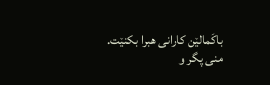باکَمالێن کارانی هبرا بکنێت.
منی پگر و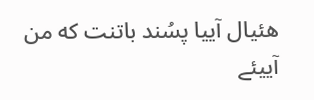هئیال آییا پسُند باتنت که من آییئے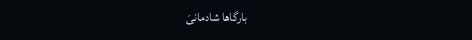بارگاها شادمانیَ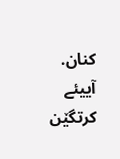کنان.
آییئے کرتگێن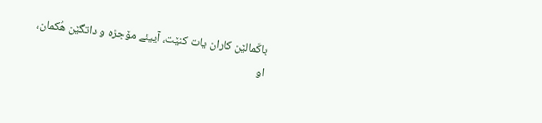باکَمالێن کاران یات کنێت، آییئے مۆجزه و داتگێن هُکمان،
او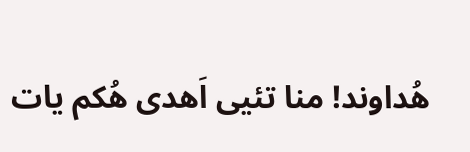هُداوند! منا تئیی اَهدی هُکم یات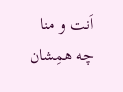اَنت و منا چه همِشان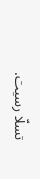تسلّا رسیت.